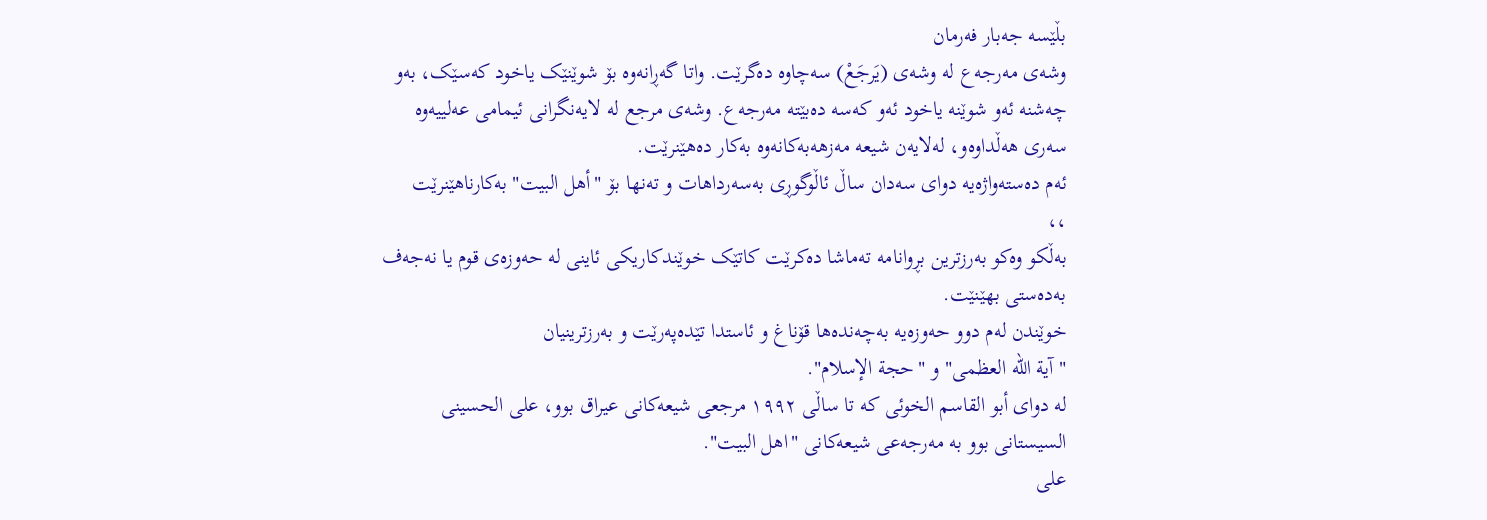بڵێسە جەبار فەرمان
وشەی مەرجەع لە وشەی (یَرجَعْ) سەچاوە دەگرێت. واتا گەڕانەوە بۆ شوێنێک یاخود کەسێک، بەو چەشنە ئەو شوێنە یاخود ئەو کەسە دەبێتە مەرجەع. وشەی مرجع لە لایەنگرانی ئیمامی عەلییەوە سەری ھەڵداوەو، لەلایەن شیعە مەزھەبەکانەوە بەکار دەھێنرێت.
ئەم دەستەواژەیە دوای سەدان ساڵ ئاڵوگوڕی بەسەرداھات و تەنھا بۆ "أهل البيت" بەکارناھێنرێت
،،
بەڵکو وەکو بەرزترین بڕوانامە تەماشا دەکرێت کاتێک خوێندکاریکی ئاینی لە حەوزەی قوم یا نەجەف بەدەستی بھێنێت.
خوێندن لەم دوو حەوزەیە بەچەندەھا قۆناغ و ئاستدا تێدەپەرێت و بەرزترینیان
"آية الله العظمى" و "حجة الإسلام".
لە دوای أبو القاسم الخوئی کە تا ساڵی ١٩٩٢ مرجعی شیعەکانی عیراق بوو، علی الحسينی السيستانی بوو بە مەرجەعی شیعەکانی "اھل البیت".
علی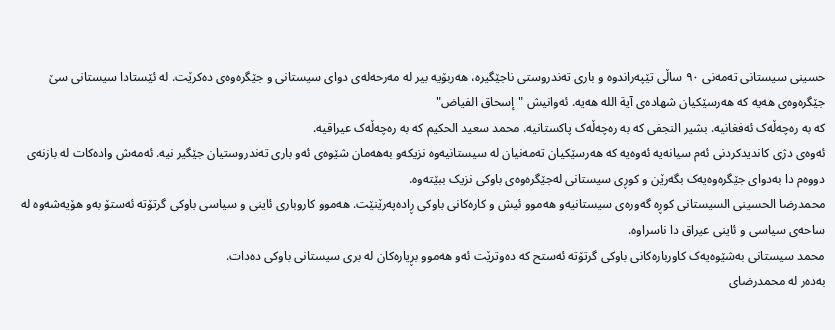حسینی سیستانی تەمەنی ٩٠ ساڵی تێپەراندوە و باری تەندروستی ناجێگیرە، ھەربۆیە بیر لە مەرحەلەی دوای سیستانی و جێگرەوەی دەکرێت. لە ئێستادا سیستانی سێ جێگرەوەی ھەیە کە ھەرسێکیان شھادەی آية الله ھەیە. ئەوانیش "إسحاق الفياض"
کە بە رەچەڵەک ئەفغانیە. بشیر النجفی کە بە رەچەڵەک پاکستانیە. محمد سعید الحکیم کە بە رەچەڵەک عیراقیە.
ئەوەی دژی کاندیدکردنی ئەم سیانەیە ئەوەیە کە ھەرسێکیان تەمەنیان لە سیستانیەوە نزیکەو بەھەمان شێوەی ئەو باری تەندروستیان جێگیر نیە. ئەمەش وادەکات لە بازنەی دووەم دا بەدوای جێگرەوەیەک بگەرێن و کوڕی سیستانی لەجێگرەوەی باوکی نزیک ببێتەوە.
محمدرضا الحسینی السیستانی کوڕە گەورەی سیستانیەو ھەموو ئیش و کارەکانی باوکی ڕادەپەرێنێت. ھەموو کاروباری ئاینی و سیاسی باوکی گرتۆتە ئەستۆ بەو ھۆیەشەوە لە ساحەی سیاسی و ئاینی عیراق دا ناسراوە.
محمد سیستانی بەشێوەیەک کاوربارەکانی باوکی گرتۆتە ئەستح کە دەوترێت ئەو ھەموو بڕیارەکان لە بری سیستانی باوکی دەدات.
بەدەر لە محمدرضای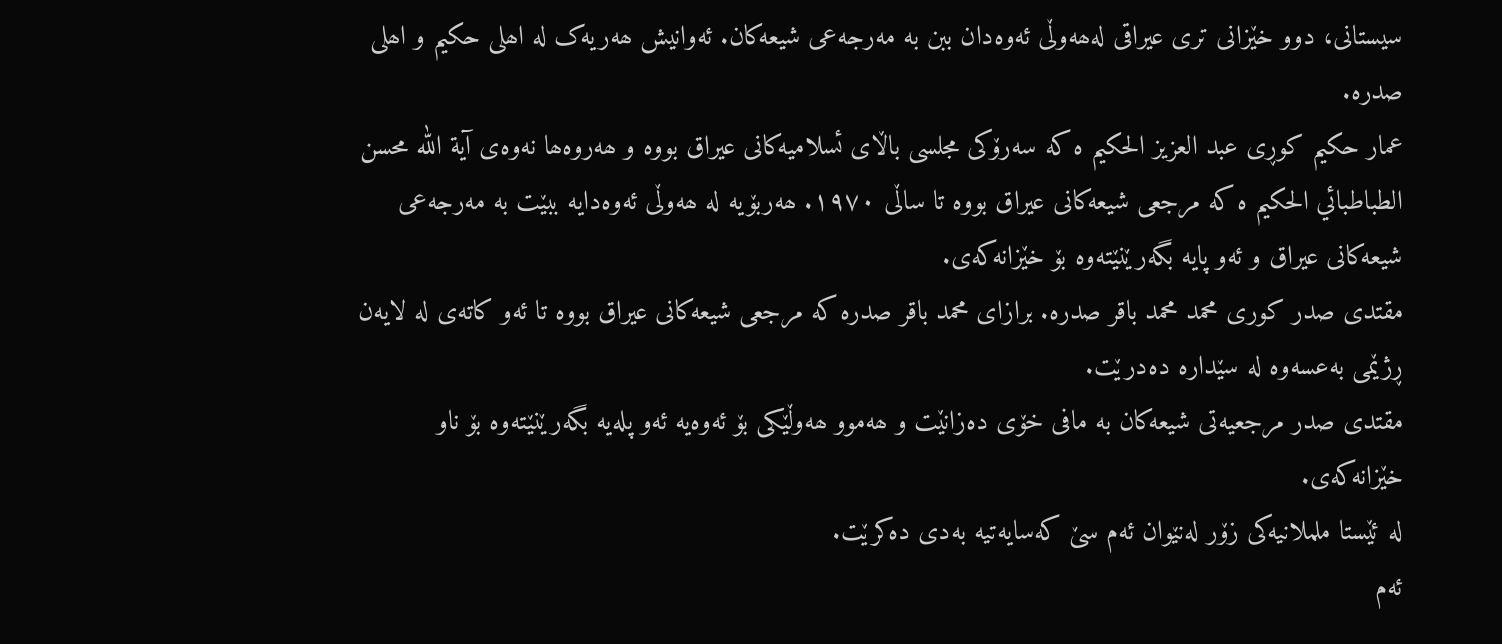سیستانی، دوو خێزانی تری عیراقی لەھەوڵی ئەوەدان ببن بە مەرجەعی شیعەکان. ئەوانیش ھەریەک لە اھلی حکیم و اھلی صدرە.
عمار حکیم کوڕی عبد العزیز الحکیم ە کە سەرۆکی مجلسی باڵای ئسلامیەکانی عیراق بووە و ھەروەھا نەوەی آية الله محسن الطباطبائي الحكيم ە کە مرجعی شیعەکانی عیراق بووە تا ساڵی ١٩٧٠. ھەربۆیە لە ھەوڵی ئەوەدایە ببێت بە مەرجەعی شیعەکانی عیراق و ئەو پایە بگەرێنێتەوە بۆ خێزانەکەی.
مقتدی صدر کوری محمد محمد باقر صدرە. برازای محمد باقر صدرە کە مرجعی شیعەکانی عیراق بووە تا ئەو کاتەی لە لایەن ڕژێمی بەعسەوە لە سێدارە دەدرێت.
مقتدی صدر مرجعیەتی شیعەکان بە مافی خۆی دەزانێت و ھەموو ھەوڵێکی بۆ ئەوەیە ئەو پلەیە بگەرێنێتەوە بۆ ناو خێزانەکەی.
لە ئێستا ململانیەکی زۆر لەنێوان ئەم سێ کەسایەتیە بەدی دەکرێت.
ئەم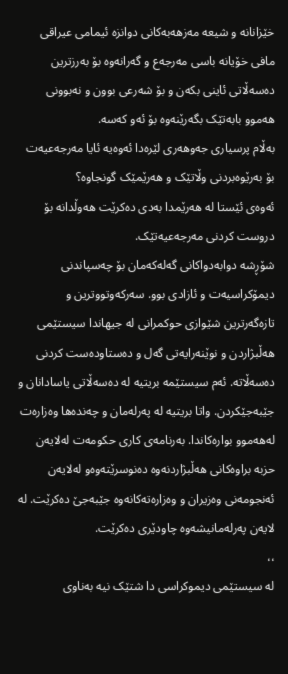خێزانانە و شیعە مەزھەبەکانی دوانزە ئیمامی عیراقی مافی خۆیانە باسی مەرجەع و گەرانەوە بۆ بەرزترین دەسەڵاتی ئاینی بکەن و بۆ شەرعی بوون و نەبوونی ھەموو بابەتێک بگەرێنەوە بۆ ئەو کەسە.
بەڵام پرسیاری جەوھەری لێرەدا ئەوەیە ئایا مەرجەعیەت بۆ بەرێوەبردنی وڵاتێک و ھەرێمێک گونجاوە؟
ئەوەی ئێستا لە ھەرێمدا بەدی دەکرێت ھەوڵدانە بۆ دروست کردنی مەرجەعیەتێک.
شۆڕشە دوابەدواکانی گەلەکەمان بۆ چەسپاندنی دیمۆکراسیەت و ئازادی بوو. سەرکەوتووترین و تازەگەرترین شێوازی حوکمرانی لە جیھاندا سیستێمی ھەڵبژاردن و نوێنەرایەتی گەل و دەستاودەست کردنی دەسەڵاتە. ئەم سیستێمە بریتیە لە دەسەڵاتی یاسادانان و جێبەجێکردن. واتا بریتیە لە پەرلەمان و چەندەھا وەزارەت لەھەموو بوارەکاندا. بەرنامەی کاری حکومەت لەلایەن حزبە براوەکانی ھەڵبژاردنەوە دەنوسرێتەوەو لەلایەن ئەنجومەنی وەزیران و وەزارەتەکانەوە جێبەجێ دەکرێت. لە لایەن پەرلەمانیشەوە چاودێری دەکرێت.
،،
لە سیستێمی دیموکراسی دا شتێک نیە بەناوی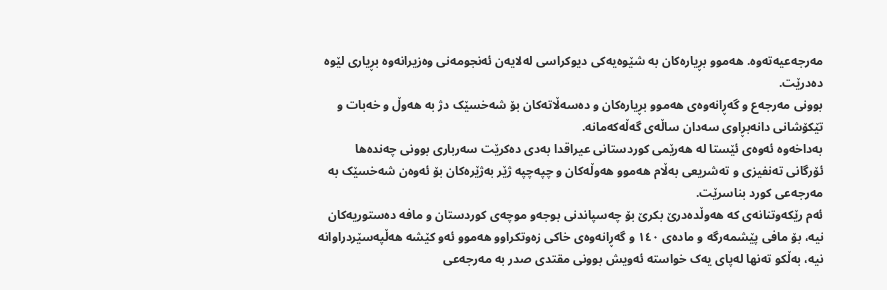مەرجەعیەتەوە. ھەموو بڕیارەکان بە شێوەیەکی دیوکراسی لەلایەن ئەنجومەنی وەزیرانەوە بڕیاری لێوە دەدرێت.
بوونی مەرجەع و گەڕانەوەی ھەموو بڕیارەکان و دەسەڵاتەکان بۆ شەخسێک دژ بە ھەوڵ و خەبات و تێکۆشانی دانەبڕاوی سەدان ساڵەی گەڵەکەمانە.
بەداخەوە ئەوەی ئێستا لە ھەرێمی کوردستانی عیراقدا بەدی دەکرێت سەرباری بوونی چەندەھا ئۆرگانی تەنفیزی و تەشریعی بەڵام ھەموو ھەوڵەکان و چپەچپە ژێر بەژێرەکان بۆ ئەوەن شەخسێک بە مەرجەعی کورد بناسرێت.
ئەم رێکەوتنانەی کە ھەوڵدەدرێ بکرێ بۆ چەسپاندنی بوجەو موچەی کوردستان و مافە دەستوریەکان نیە، بۆ مافی پێشمەرگە و مادەی ١٤٠ و گەڕانەوەی خاکی زەوتکراوو ھەموو ئەو کێشە ھەڵپەسێردراوانە نیە، بەڵکو تەنھا لەپای یەک خواستە ئەویش بوونی مقتدی صدر بە مەرجەعی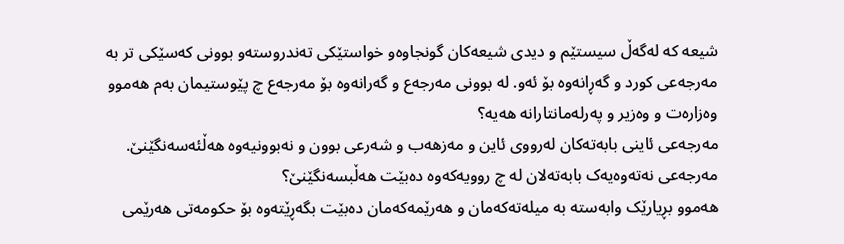شیعە کە لەگەڵ سیستێم و دیدی شیعەکان گونجاوەو خواستێکی تەندروستەو بوونی کەسێکی تر بە مەرجەعی کورد و گەڕانەوە بۆ ئەو. لە بوونی مەرجەع و گەرانەوە بۆ مەرجەع چ پێوستیمان بەم ھەموو وەزارەت و وەزیر و پەرلەمانتارانە ھەیە؟
مەرجەعی ئاینی بابەتەکان لەرووی ئاین و مەزھەب و شەرعی بوون و نەبوونیەوە ھەڵئەسەنگێنێ. مەرجەعی نەتەوەیەک بابەتەلان لە چ روویەکەوە دەبێت ھەڵبسەنگێنێ؟
ھەموو بڕیارێک وابەستە بە میلەتەکەمان و ھەرێمەکەمان دەبێت بگەڕێتەوە بۆ حکومەتی ھەرێمی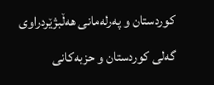کوردستان و پەرلەمانی ھەڵبژێردراوی گەلی کوردستان و حزبەکانی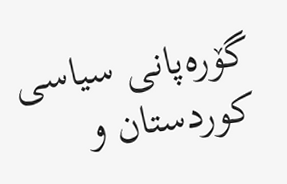گۆرەپانی سیاسی کوردستان و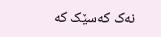نەک کەسێک کە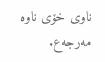ناوی خۆی ناوە مەرجەع.